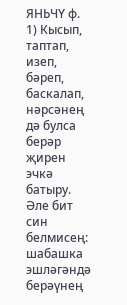ЯНЬЧҮ ф. 1) Кысып, таптап, изеп, бәреп, баскалап, нәрсәнең дә булса берәр җирен эчкә батыру. Әле бит син белмисең: шабашка эшләгәндә берәүнең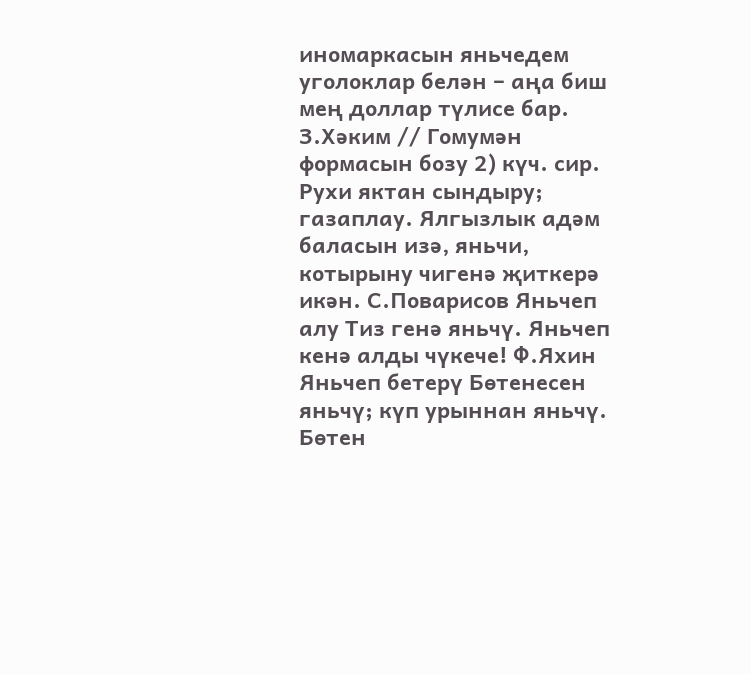иномаркасын яньчедем уголоклар белән – аңа биш мең доллар түлисе бар. З.Хәким // Гомумән формасын бозу 2) күч. сир. Рухи яктан сындыру; газаплау. Ялгызлык адәм баласын изә, яньчи, котырыну чигенә җиткерә икән. С.Поварисов Яньчеп алу Тиз генә яньчү. Яньчеп кенә алды чүкече! Ф.Яхин Яньчеп бетерү Бөтенесен яньчү; күп урыннан яньчү. Бөтен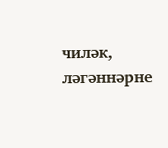чиләк, ләгәннәрне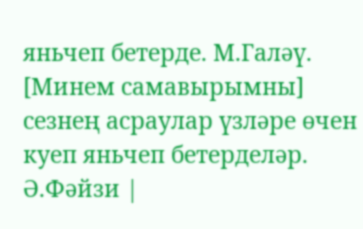яньчеп бетерде. М.Галәү. [Минем самавырымны] сезнең асраулар үзләре өчен куеп яньчеп бетерделәр. Ә.Фәйзи |